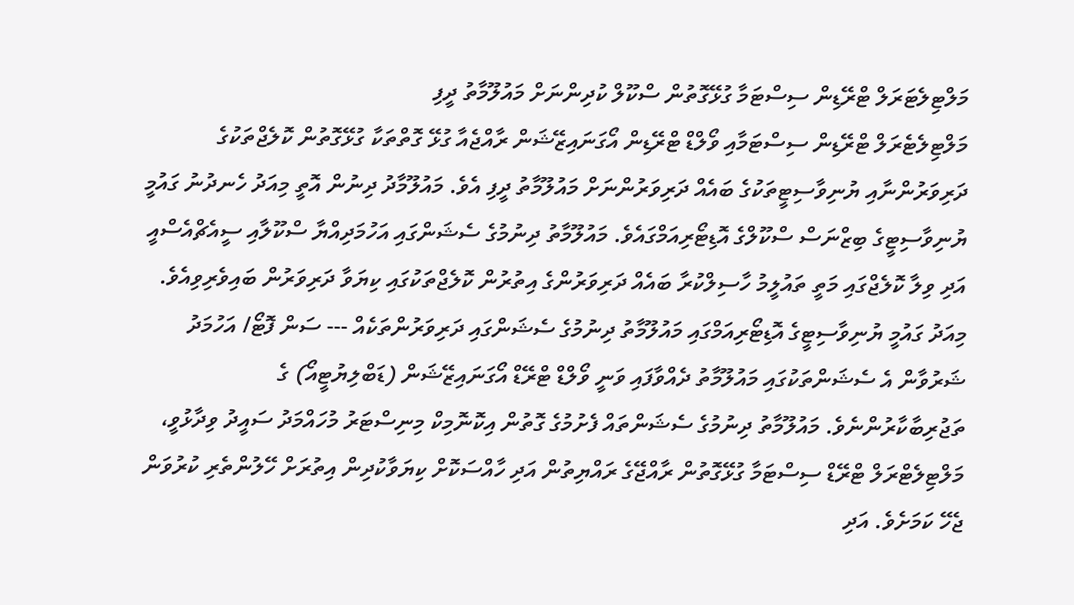މަލްޓިލެޓަރަލް ޓްރޭޑިން ސިސްޓަމާ ގުޅޭގޮތުން ސްކޫލް ކުދިންނަށް މައުލޫމާތު ދީފި
މަލްޓިލެޓެރަލް ޓްރޭޑިން ސިސްޓަމާއި ވޯލްޑް ޓްރޭޑިން އޯގަނައިޒޭޝަން ރާއްޖެއާ ގުޅޭ ގޮތްތަކާ ގުޅޭގޮތުން ކޮލެޖްތަކުގެ ދަރިވަރުންނާއި ޔުނިވާސިޓީތަކުގެ ބައެއް ދަރިވަރުންނަށް މައުލޫމާތު ދީފި އެވެ. މައުލޫމާދު ދިނުން އޮތީ މިއަދު ހެނދުނު ގައުމީ ޔުނިވާސިޓީގެ ބިޒްނަސް ސްކޫލްގެ އޮޑިޓޯރިއަމްގައެވެ. މައުލޫމާތު ދިނުމުގެ ސެޝަންގައި އަހުމަދިއްޔާ ސްކޫލާއި ސީއެޗްއެސްއީ އަދި ވިލާ ކޮލެޖްގައި މަތީ ތައުލީމު ހާސިލްކުރާ ބައެއް ދަރިވަރުންގެ އިތުރުން ކޮލެޖްތަކުގައި ކިޔަވާ ދަރިވަރުން ބައިވެރިވިއެވެ. މިއަދު ގައުމީ ޔުނިވާސިޓީގެ އޮޑިޓޯރިއަމްގައި މައުލޫމާތު ދިނުމުގެ ސެޝަންގައި ދަރިވަރުންތަކެއް --- ސަން ފޮޓޯ/ އަހުމަދު ޝަރުވާން އެ ސެޝަންތަކުގައި މައުލޫމާތު ދެއްވާފައި ވަނީ ވޯލްޑް ޓްރޭޑް އޯގަނައިޒޭޝަން (ޑަބްލިޔުޓީއޯ) ގެ ތަޖުރިބާކާރުންނެވެ. މައުލޫމާތު ދިނުމުގެ ސެޝަންތައް ފެށުމުގެ ގޮތުން އިކޮނޮމިކް މިނިސްޓަރު މުހައްމަދު ސައީދު ވިދާޅުވީ، މަލްޓިލެޓްރަލް ޓްރޭޑް ސިސްޓަމާ ގުޅޭގޮތުން ރާއްޖޭގެ ރައްޔިތުން އަދި ހާއްސަކޮށް ކިޔަވާކުދިން އިތުރަށް ހޭލުންތެރި ކުރުވަން ޖެހޭ ކަމަށެވެ. އަދި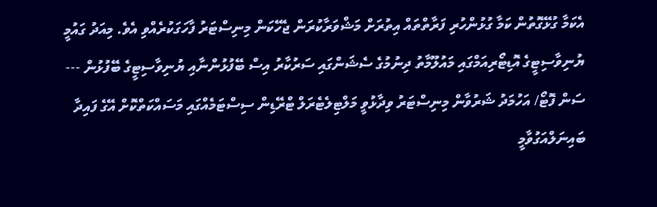އެކަމާ ގުޅޭގޮތުން ކަމާ ގުޅުންހުރި ފަރާތްތައް އިތުރަށް މަޝްވަރާކުރަން ޖެހޭކަން މިނިސްޓަރު ފާހަގަކުރެއްވި އެވެ. މިއަދު ގައުމީ ޔުނިވާސިޓީގެ އޮޑިޓޯރިއަމްގައި މައުލޫމާތު ދިނުމުގެ ސެޝަންގައި ސަރުކާރު އިސް ބޭފުޅުންނާއި ޔުނިވާސިޓީގެ ބޭފުޅުން --- ސަން ފޮޓޯ/ އަހުމަދު ޝަރުވާން މިނިސްޓަރު ވިދާޅުވީ މަލްޓިލެޓެރަލް ޓްރޭޑިން ސިސްޓަމެއްގައި މަސައްކަތްކޮށް އޭގެ ފައިދާ ބައިނަލްއަގުވާމީ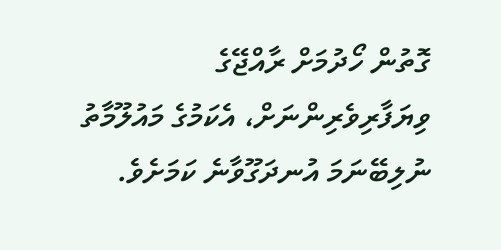ގޮތުން ހޯދުމަށް ރާއްޖޭގެ ވިޔަފާރިވެރިންނަށް، އެކަމުގެ މައުލޫމާތު ނުލިބޭނަމަ އުނދަގޫވާނެ ކަމަށެވެ.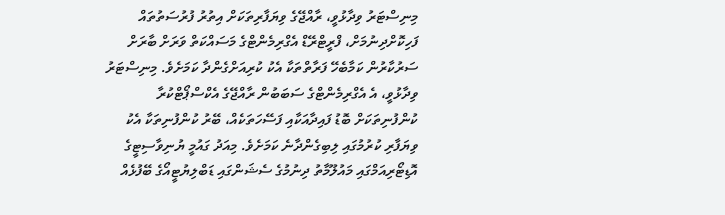މިނިސްޓަރު ވިދާޅުވީ، ރާއްޖޭގެ ވިޔަފާރިތަކަށް އިތުރު ފުރުސަތުތައް ފަހިކޮށްދިނުމަށް، ފްރީޓްރޭޑް އެގްރިމެންޓްގެ މަސައްކަތް ވަރަށް ބާރަށް ސަރުކާރުން ކަމާބެހޭ ފަރާތްތަކާ އެކު ކުރިއަށްގެންދާ ކަމަށެވެ. މިނިސްޓަރު ވިދާޅުވީ، އެ އެގްރިމެންޓްގެ ސަބަބުން ރާއްޖޭގެ އެކްސްޕޯޓްކުރާ ކުންފުނިތަކަށް ބޮޑު ފައިދާއަކާއި ފަސޭހަތަކެއް، ބޭރު ކުންފުނިތަކާ އެކު ވިޔަފާރި ކުރުމުގައި ލިބިގެންދާނެ ކަމަށެވެ. މިއަދު ގައުމީ ޔުނިވާސިޓީގެ އޮޑިޓޯރިއަމްގައި މައުލޫމާތު ދިނުމުގެ ސެޝަންގައި ޑަބްލިޔުޓީއޯގެ ބޭފުޅެއް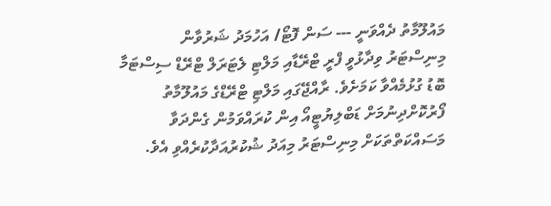މައުލޫމާތު ދެއްވަނީ --- ސަން ފޮޓޯ/ އަހުމަދު ޝަރުވާން މިނިސްޓަރު ވިދާޅުވީ ފްރީ ޓްރޭޑާއި މަލްޓި ލެޓަރަލް ޓްރޭޑް ސިސްޓަމާ ބޮޑު ގުޅުމެއްވާ ކަމަށެވެ. ރާއްޖޭގައި މަލްޓި ޓްރޭޑްގެ މައުލޫމާތު ފޯރުކޮށްދިނުމަށް ޑަބްލިޔުޓީއޯ އިން ކުރައްވަމުން ގެންދަވާ މަސައްކަތްތަކަށް މިނިސްޓަރު މިއަދު ޝުކުރުއަދާކުރެއްވި އެވެ.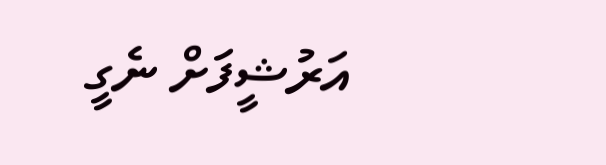އަރުޝީފަށް ނެގީ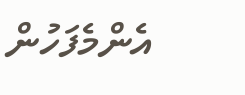އެންމެފަހުން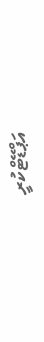އަޕްޑޭޓްކުރީ